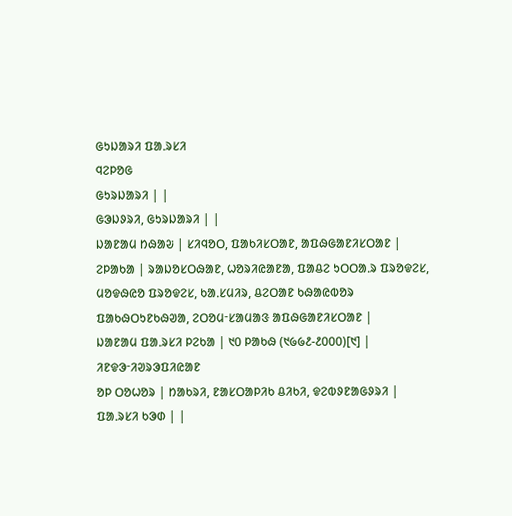ᱜᱩᱡᱟᱨᱤ ᱯᱟᱹᱨᱥᱤ
ᱧᱮᱞᱚᱜ
ᱜᱩᱨᱡᱟᱨᱤ | |
ᱜᱳᱡᱽᱨᱤ, ᱜᱩᱨᱡᱟᱨᱤ | |
ᱡᱟᱱᱟᱢ ᱴᱷᱟᱶ | ᱥᱤᱧᱚᱛ, ᱯᱟᱠᱤᱥᱛᱟᱱ, ᱟᱯᱷᱜᱟᱱᱤᱥᱛᱟᱱ |
ᱮᱞᱟᱠᱟ | ᱨᱟᱡᱚᱥᱛᱷᱟᱱ, ᱦᱚᱨᱤᱭᱟᱱᱟ, ᱯᱟᱪᱮ ᱩᱛᱛᱟᱹᱨ ᱯᱨᱚᱫᱮᱥ, ᱢᱚᱫᱷᱭᱚ ᱯᱨᱚᱫᱮᱥ, ᱠᱟᱹᱥᱢᱤᱨ, ᱪᱮᱛᱟᱱ ᱠᱷᱟᱭᱵᱚᱨ ᱯᱟᱠᱷᱛᱩᱱᱠᱷᱣᱟ, ᱮᱛᱚᱢᱼᱥᱟᱢᱟᱝ ᱟᱯᱷᱜᱟᱱᱤᱥᱛᱟᱱ |
ᱡᱟᱱᱟᱢ ᱯᱟᱹᱨᱥᱤ ᱞᱮᱠᱟ | ᱑᱐ ᱞᱟᱠᱷ (᱑᱙᱙᱒-᱒᱐᱐᱐)[᱑] |
ᱤᱱᱫᱳᱼᱤᱣᱨᱳᱯᱤᱭᱟᱱ
ᱚᱞ ᱛᱚᱦᱚᱨ | ᱴᱟᱠᱨᱤ, ᱱᱟᱥᱛᱟᱞᱤᱠ ᱪᱤᱠᱤ, ᱫᱮᱵᱽᱱᱟᱜᱽᱨᱤ |
ᱯᱟᱹᱨᱥᱤ ᱠᱳᱰ | |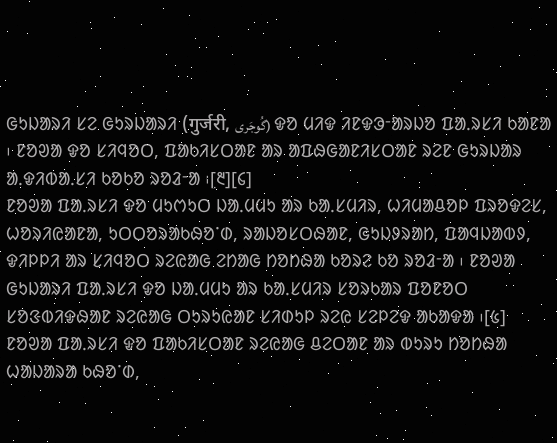ᱜᱩᱡᱟᱨᱤ ᱥᱮ ᱜᱩᱨᱡᱟᱨᱤ (गुर्जरी, گُوجَری) ᱫᱚ ᱢᱤᱫ ᱤᱱᱫᱳᱼᱟᱨᱡᱚ ᱯᱟᱹᱨᱥᱤ ᱠᱟᱱᱟ ᱾ ᱱᱚᱣᱟ ᱫᱚ ᱥᱤᱧᱚᱛ, ᱯᱟᱠᱤᱥᱛᱟᱱ ᱟᱨ ᱟᱯᱷᱜᱟᱱᱤᱥᱛᱟᱱ ᱨᱮᱱ ᱜᱩᱨᱡᱟᱨ ᱟᱹᱫᱤᱵᱟᱹᱥᱤ ᱠᱚᱠᱚ ᱨᱚᱲᱼᱟ ᱾[᱓][᱔]
ᱱᱚᱣᱟ ᱯᱟᱹᱨᱥᱤ ᱫᱚ ᱢᱩᱬᱩᱛ ᱡᱟᱹᱢᱢᱩ ᱟᱨ ᱠᱟᱹᱥᱢᱤᱨ, ᱦᱤᱢᱟᱪᱚᱞ ᱯᱨᱚᱫᱮᱥ, ᱦᱚᱨᱤᱭᱟᱱᱟ, ᱩᱛᱛᱚᱨᱟᱠᱷᱚᱸᱰ, ᱨᱟᱡᱚᱥᱛᱷᱟᱱ, ᱜᱩᱡᱽᱨᱟᱴ, ᱯᱟᱧᱡᱟᱵᱽ, ᱫᱤᱞᱞᱤ ᱟᱨ ᱥᱤᱧᱚᱛ ᱨᱮᱭᱟᱜ ᱮᱴᱟᱜ ᱴᱚᱴᱷᱟ ᱠᱚᱨᱮ ᱠᱚ ᱨᱚᱲᱼᱟ ᱾ ᱱᱚᱣᱟ ᱜᱩᱡᱟᱨᱤ ᱯᱟᱹᱨᱥᱤ ᱫᱚ ᱡᱟᱹᱢᱢᱩ ᱟᱨ ᱠᱟᱹᱥᱢᱤᱨ ᱥᱚᱨᱠᱟᱨ ᱯᱚᱱᱚᱛ ᱥᱚᱝᱵᱤᱫᱷᱟᱱ ᱨᱮᱭᱟᱜ ᱛᱩᱨᱩᱭᱟᱱ ᱥᱤᱰᱩᱞ ᱨᱮᱭ ᱥᱮᱞᱮᱫ ᱟᱠᱟᱫᱟ ᱾[᱕]
ᱱᱚᱣᱟ ᱯᱟᱹᱨᱥᱤ ᱫᱚ ᱯᱟᱠᱤᱥᱛᱟᱱ ᱨᱮᱭᱟᱜ ᱪᱮᱛᱟᱱ ᱟᱨ ᱵᱩᱨᱩ ᱴᱚᱴᱷᱟ ᱦᱟᱡᱟᱨᱟ ᱠᱷᱚᱸᱰ,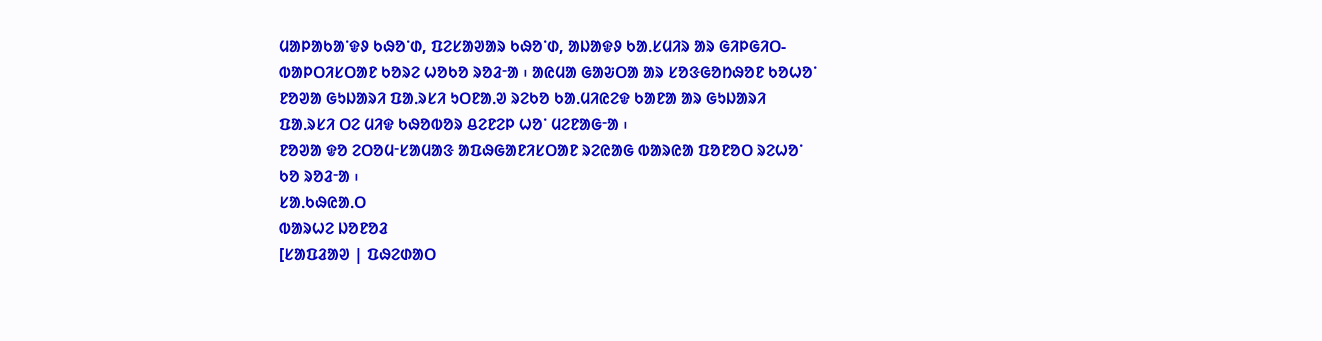ᱢᱟᱞᱟᱠᱟᱸᱫᱽ ᱠᱷᱚᱸᱰ, ᱯᱮᱥᱟᱣᱟᱨ ᱠᱷᱚᱸᱰ, ᱟᱡᱟᱫᱽ ᱠᱟᱹᱥᱢᱤᱨ ᱟᱨ ᱜᱤᱞᱜᱤᱛ-ᱵᱟᱞᱛᱤᱥᱛᱟᱱ ᱠᱚᱨᱮ ᱦᱚᱠᱚ ᱨᱚᱲᱼᱟ ᱾ ᱟᱭᱢᱟ ᱜᱟᱶᱛᱟ ᱟᱨ ᱥᱚᱝᱜᱚᱴᱷᱚᱱ ᱠᱚᱦᱚᱸ ᱱᱚᱣᱟ ᱜᱩᱡᱟᱨᱤ ᱯᱟᱹᱨᱥᱤ ᱩᱛᱱᱟᱹᱣ ᱨᱮᱠᱚ ᱠᱟᱹᱢᱤᱭᱮᱫ ᱠᱟᱱᱟ ᱟᱨ ᱜᱩᱡᱟᱨᱤ ᱯᱟᱹᱨᱥᱤ ᱛᱮ ᱢᱤᱫ ᱠᱷᱚᱵᱚᱨ ᱪᱮᱱᱮᱞ ᱦᱚᱸ ᱢᱮᱱᱟᱜᱼᱟ ᱾
ᱱᱚᱣᱟ ᱫᱚ ᱮᱛᱚᱢᱼᱥᱟᱢᱟᱝ ᱟᱯᱷᱜᱟᱱᱤᱥᱛᱟᱱ ᱨᱮᱭᱟᱜ ᱵᱟᱨᱭᱟ ᱯᱚᱱᱚᱛ ᱨᱮᱦᱚᱸ ᱠᱚ ᱨᱚᱲᱼᱟ ᱾
ᱥᱟᱹᱠᱷᱭᱟᱹᱛ
ᱵᱟᱨᱦᱮ ᱡᱚᱱᱚᱲ
[ᱥᱟᱯᱲᱟᱣ | ᱯᱷᱮᱰᱟᱛ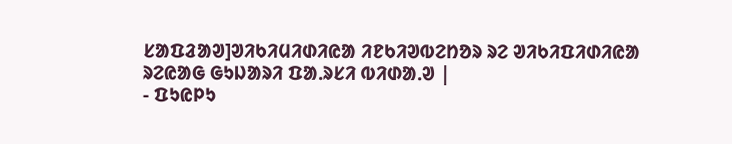ᱥᱟᱯᱲᱟᱣ]ᱣᱤᱠᱤᱢᱤᱰᱤᱭᱟ ᱤᱱᱠᱤᱣᱵᱮᱴᱚᱨ ᱨᱮ ᱣᱤᱠᱤᱯᱤᱰᱤᱭᱟ ᱨᱮᱭᱟᱜ ᱜᱩᱡᱟᱨᱤ ᱯᱟᱹᱨᱥᱤ ᱵᱤᱰᱟᱹᱣ |
- ᱯᱩᱭᱞᱩ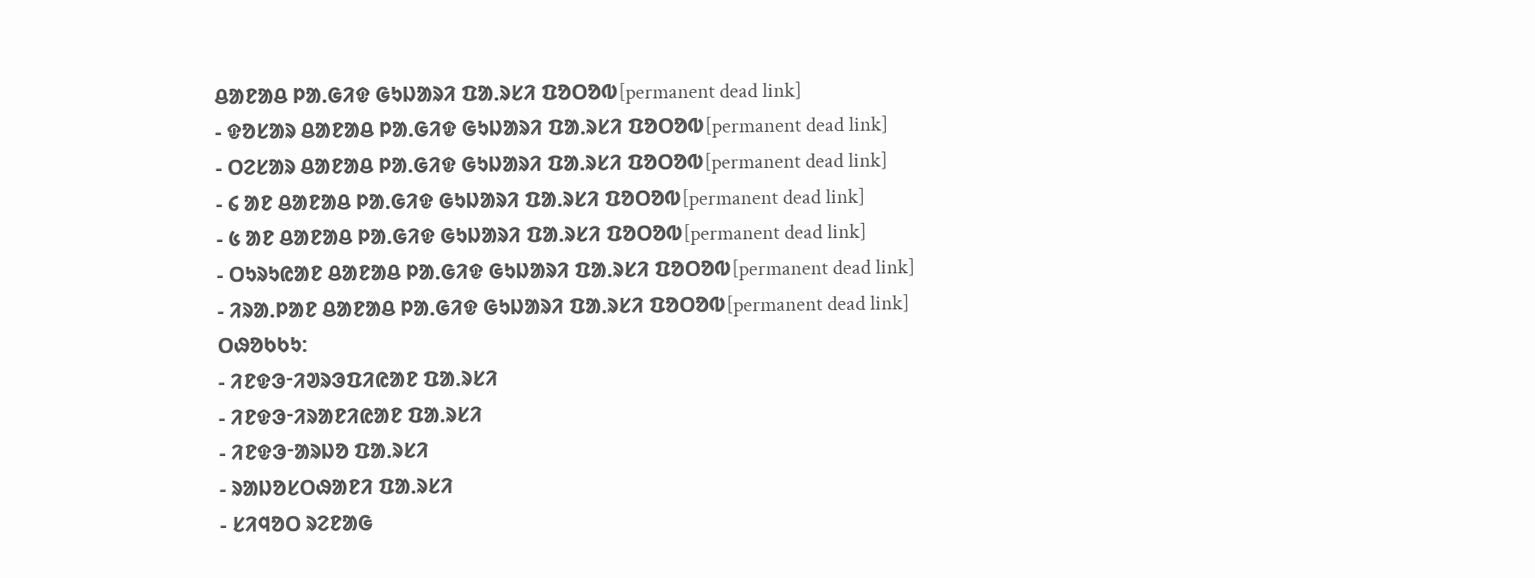ᱪᱟᱱᱟᱪ ᱞᱟᱹᱜᱤᱫ ᱜᱩᱡᱟᱨᱤ ᱯᱟᱹᱨᱥᱤ ᱯᱚᱛᱚᱵ[permanent dead link]
- ᱫᱚᱥᱟᱨ ᱪᱟᱱᱟᱪ ᱞᱟᱹᱜᱤᱫ ᱜᱩᱡᱟᱨᱤ ᱯᱟᱹᱨᱥᱤ ᱯᱚᱛᱚᱵ[permanent dead link]
- ᱛᱮᱥᱟᱨ ᱪᱟᱱᱟᱪ ᱞᱟᱹᱜᱤᱫ ᱜᱩᱡᱟᱨᱤ ᱯᱟᱹᱨᱥᱤ ᱯᱚᱛᱚᱵ[permanent dead link]
- ᱔ ᱟᱱ ᱪᱟᱱᱟᱪ ᱞᱟᱹᱜᱤᱫ ᱜᱩᱡᱟᱨᱤ ᱯᱟᱹᱨᱥᱤ ᱯᱚᱛᱚᱵ[permanent dead link]
- ᱕ ᱟᱱ ᱪᱟᱱᱟᱪ ᱞᱟᱹᱜᱤᱫ ᱜᱩᱡᱟᱨᱤ ᱯᱟᱹᱨᱥᱤ ᱯᱚᱛᱚᱵ[permanent dead link]
- ᱛᱩᱨᱩᱭᱟᱱ ᱪᱟᱱᱟᱪ ᱞᱟᱹᱜᱤᱫ ᱜᱩᱡᱟᱨᱤ ᱯᱟᱹᱨᱥᱤ ᱯᱚᱛᱚᱵ[permanent dead link]
- ᱤᱨᱟᱹᱞᱟᱱ ᱪᱟᱱᱟᱪ ᱞᱟᱹᱜᱤᱫ ᱜᱩᱡᱟᱨᱤ ᱯᱟᱹᱨᱥᱤ ᱯᱚᱛᱚᱵ[permanent dead link]
ᱛᱷᱚᱠᱠᱩ:
- ᱤᱱᱫᱳᱼᱤᱣᱨᱳᱯᱤᱭᱟᱱ ᱯᱟᱹᱨᱥᱤ
- ᱤᱱᱫᱳᱼᱤᱨᱟᱱᱤᱭᱟᱱ ᱯᱟᱹᱨᱥᱤ
- ᱤᱱᱫᱳᱼᱟᱨᱡᱚ ᱯᱟᱹᱨᱥᱤ
- ᱨᱟᱡᱚᱥᱛᱷᱟᱱᱤ ᱯᱟᱹᱨᱥᱤ
- ᱥᱤᱧᱚᱛ ᱨᱮᱱᱟᱜ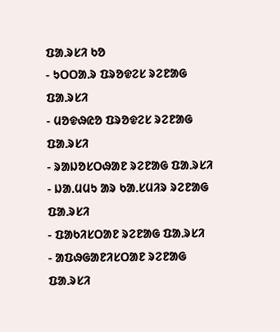ᱯᱟᱹᱨᱥᱤ ᱠᱚ
- ᱩᱛᱛᱟᱹᱨ ᱯᱨᱚᱫᱮᱥ ᱨᱮᱱᱟᱜ ᱯᱟᱹᱨᱥᱤ
- ᱢᱚᱫᱷᱭᱚ ᱯᱨᱚᱫᱮᱥ ᱨᱮᱱᱟᱜ ᱯᱟᱹᱨᱥᱤ
- ᱨᱟᱡᱚᱥᱛᱷᱟᱱ ᱨᱮᱱᱟᱜ ᱯᱟᱹᱨᱥᱤ
- ᱡᱟᱹᱢᱢᱩ ᱟᱨ ᱠᱟᱹᱥᱢᱤᱨ ᱨᱮᱱᱟᱜ ᱯᱟᱹᱨᱥᱤ
- ᱯᱟᱠᱤᱥᱛᱟᱱ ᱨᱮᱱᱟᱜ ᱯᱟᱹᱨᱥᱤ
- ᱟᱯᱷᱜᱟᱱᱤᱥᱛᱟᱱ ᱨᱮᱱᱟᱜ ᱯᱟᱹᱨᱥᱤ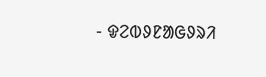- ᱫᱮᱵᱽᱱᱟᱜᱽᱨᱤ